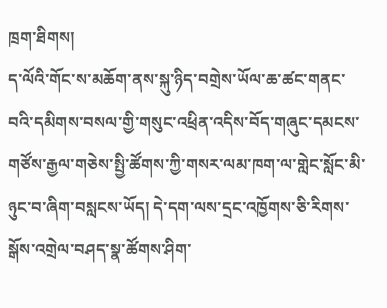ཁྲག་ཐིགས།
ད་ལོའི་གོང་ས་མཆོག་ནས་སྐུ་ཉིད་བགྲེས་ཡོལ་ཆ་ཚང་གནང་བའི་དམིགས་བསལ་གྱི་གསུང་འཕྲིན་འདིས་བོད་གཞུང་དམངས་གཙོས་རྒྱལ་གཅེས་སྤྱི་ཚོགས་ཀྱི་གསར་ལམ་ཁག་ལ་གླེང་སློང་མི་ཉུང་བ་ཞིག་བསླངས་ཡོད། དེ་དག་ལས་དྲང་འཁྱོགས་ཅི་རིགས་སྒོས་འགྲེལ་བཤད་སྣ་ཚོགས་ཤིག་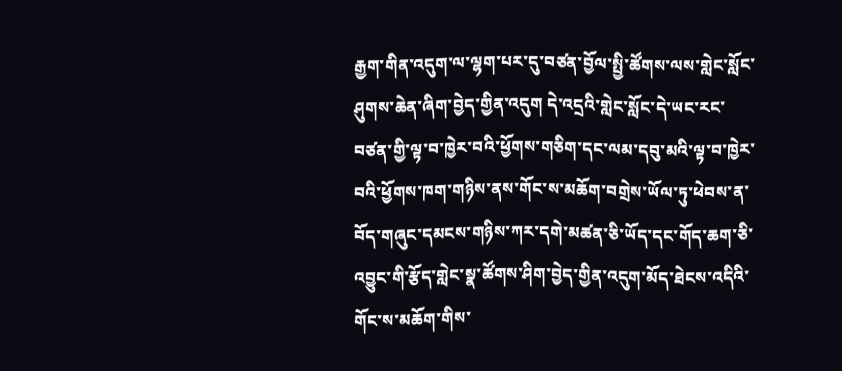རྒྱག་གིན་འདུག་ལ་ལྷག་པར་དུ་བཙན་བྱོལ་སྤྱི་ཚོགས་ལས་གླེང་སློང་ཤུགས་ཆེན་ཞིག་བྱེད་གྱིན་འདུག དེ་འདྲའི་གླེང་སློང་དེ་ཡང་རང་བཙན་གྱི་ལྟ་བ་ཁྱེར་བའི་ཕྱོགས་གཅིག་དང་ལམ་དབུ་མའི་ལྟ་བ་ཁྱེར་བའི་ཕྱོགས་ཁག་གཉིས་ནས་གོང་ས་མཆོག་བགྲེས་ཡོལ་ཏུ་ཕེབས་ན་བོད་གཞུང་དམངས་གཉིས་ཀར་དགེ་མཚན་ཅི་ཡོད་དང་གོད་ཆག་ཅི་འབྱུང་གི་རྩོད་གླེང་སྣ་ཚོགས་ཤིག་བྱེད་གྱིན་འདུག་མོད་ཐེངས་འདིའི་གོང་ས་མཆོག་གིས་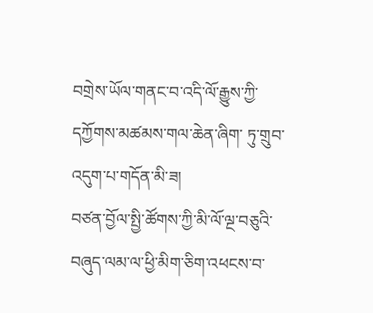བགྲེས་ཡོལ་གནང་བ་འདི་ལོ་རྒྱུས་ཀྱི་དཀྱོགས་མཚམས་གལ་ཆེན་ཞིག་ ཏུ་གྲུབ་འདུག་པ་གདོན་མི་ཟ།
བཙན་བྱོལ་སྤྱི་ཚོགས་ཀྱི་མི་ལོ་ལྔ་བཅུའི་བཞུད་ལམ་ལ་ཕྱི་མིག་ཅིག་འཕངས་བ་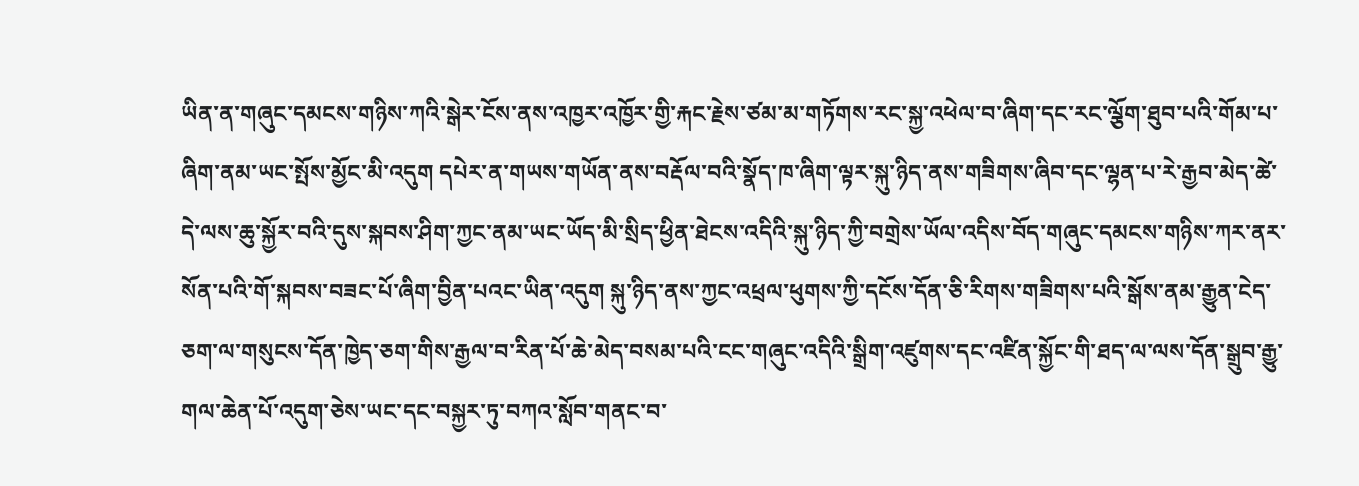ཡིན་ན་གཞུང་དམངས་གཉིས་ཀའི་སྒེར་ངོས་ནས་འཁྱར་འཁྱོར་གྱི་རྐང་རྗེས་ཙམ་མ་གཏོགས་རང་སྐྱ་འཕེལ་བ་ཞིག་དང་རང་ལྕོག་ཐུབ་པའི་གོམ་པ་ཞིག་ནམ་ཡང་སྤོས་མྱོང་མི་འདུག དཔེར་ན་གཡས་གཡོན་ནས་བརྡོལ་བའི་སྣོད་ཁ་ཞིག་ལྟར་སྐུ་ཉིད་ནས་གཟིགས་ཞིབ་དང་ལྷན་པ་རེ་རྒྱབ་མེད་ཚེ་དེ་ལས་ཆུ་སྐྱོར་བའི་དུས་སྐབས་ཤིག་ཀྱང་ནམ་ཡང་ཡོད་མི་སྲིད་ཕྱིན་ཐེངས་འདིའི་སྐུ་ཉིད་ཀྱི་བགྲེས་ཡོལ་འདིས་བོད་གཞུང་དམངས་གཉིས་ཀར་ནར་སོན་པའི་གོ་སྐབས་བཟང་པོ་ཞིག་བྱིན་པའང་ཡིན་འདུག སྐུ་ཉིད་ནས་ཀྱང་འཕྲལ་ཕུགས་ཀྱི་དངོས་དོན་ཅི་རིགས་གཟིགས་པའི་སྒོས་ནམ་རྒྱུན་ངེད་ཅག་ལ་གསུངས་དོན་ཁྱེད་ཅག་གིས་རྒྱལ་བ་རིན་པོ་ཆེ་མེད་བསམ་པའི་ངང་གཞུང་འདིའི་སྒྲིག་འཛུགས་དང་འཛིན་སྐྱོང་གི་ཐད་ལ་ལས་དོན་སྒྲུབ་རྒྱུ་གལ་ཆེན་པོ་འདུག་ཅེས་ཡང་དང་བསྐྱར་ཏུ་བཀའ་སློབ་གནང་བ་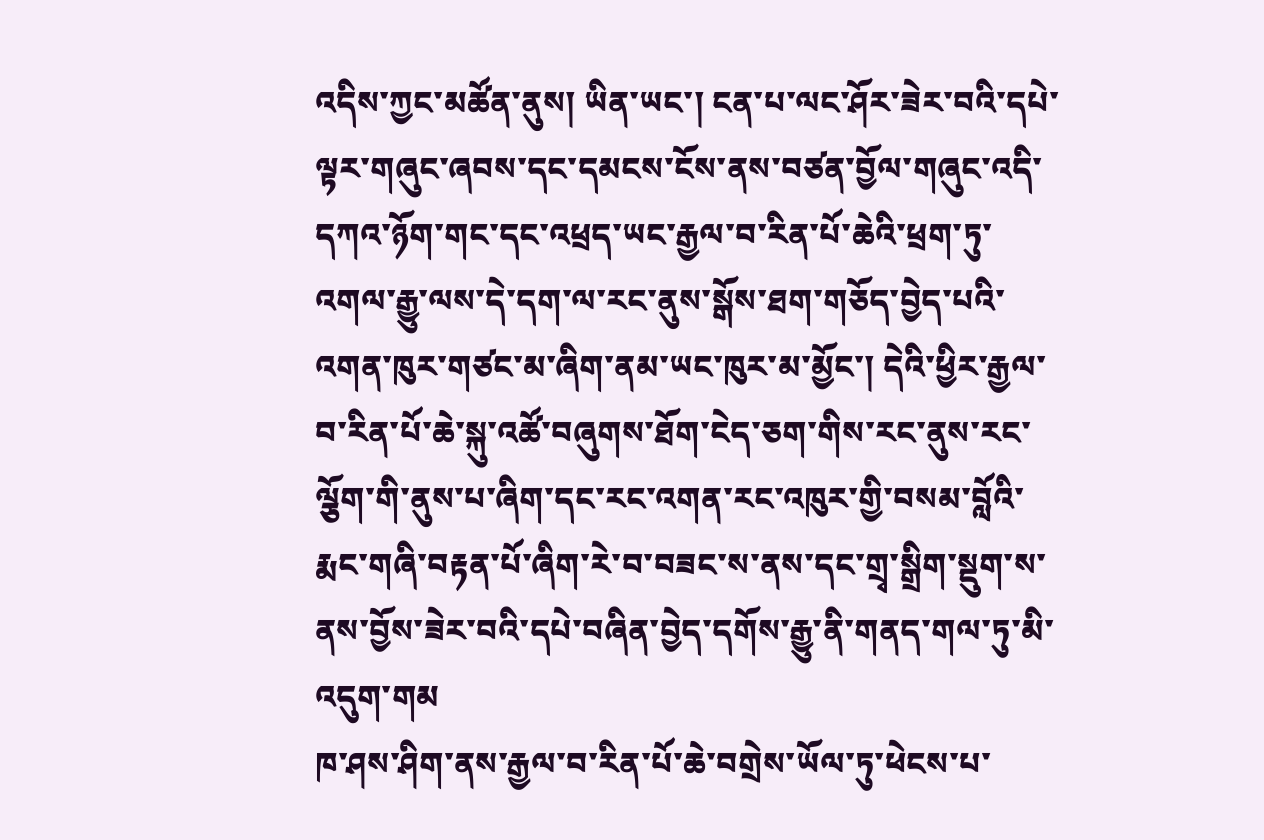འདིས་ཀྱང་མཚོན་ནུས། ཡིན་ཡང་། ངན་པ་ལང་ཤོར་ཟེར་བའི་དཔེ་ལྟར་གཞུང་ཞབས་དང་དམངས་ངོས་ནས་བཙན་བྱོལ་གཞུང་འདི་དཀའ་ཉོག་གང་དང་འཕྲད་ཡང་རྒྱལ་བ་རིན་པོ་ཆེའི་ཕྲག་ཏུ་འགལ་རྒྱུ་ལས་དེ་དག་ལ་རང་ནུས་སྒོས་ཐག་གཅོད་བྱེད་པའི་འགན་ཁུར་གཙང་མ་ཞིག་ནམ་ཡང་ཁུར་མ་མྱོང་། དེའི་ཕྱིར་རྒྱལ་བ་རིན་པོ་ཆེ་སྐུ་འཚོ་བཞུགས་ཐོག་ངེད་ཅག་གིས་རང་ནུས་རང་ལྕོག་གི་ནུས་པ་ཞིག་དང་རང་འགན་རང་འཁུར་གྱི་བསམ་བློའི་རྨང་གཞི་བརྟན་པོ་ཞིག་རེ་བ་བཟང་ས་ནས་དང་གྲྭ་སྒྲིག་སྡུག་ས་ནས་བྱོས་ཟེར་བའི་དཔེ་བཞིན་བྱེད་དགོས་རྒྱུ་ནི་གནད་གལ་ཏུ་མི་འདུག་གམ
ཁ་ཤས་ཤིག་ནས་རྒྱལ་བ་རིན་པོ་ཆེ་བགྲེས་ཡོལ་ཏུ་ཕེངས་པ་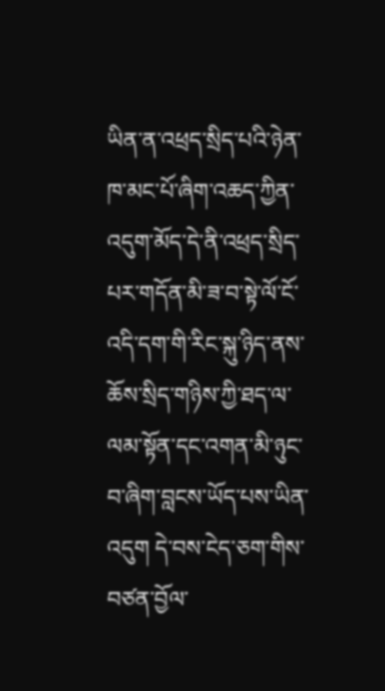ཡིན་ན་འཕྲད་སྲིད་པའི་ཉེན་ཁ་མང་པོ་ཞིག་འཆད་ཀྱིན་འདུག་མོད་དེ་ནི་འཕྲད་སྲིད་པར་གདོན་མི་ཟ་བ་སྟེ་ལོ་ངོ་འདི་དག་གི་རིང་སྐུ་ཉིད་ནས་ཆོས་སྲིད་གཉིས་ཀྱི་ཐད་ལ་ལམ་སྟོན་དང་འགན་མི་ཉུང་བ་ཞིག་བླངས་ཡོད་པས་ཡིན་འདུག དེ་བས་ངེད་ཅག་གིས་བཙན་བྱོལ་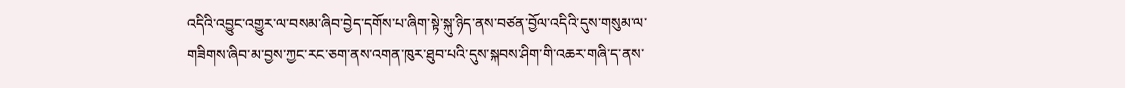འདིའི་འབྱུང་འགྱུར་ལ་བསམ་ཞིབ་བྱེད་དགོས་པ་ཞིག་སྟེ་སྐུ་ཉིད་ནས་བཙན་བྱོལ་འདིའི་དུས་གསུམ་ལ་གཟིགས་ཞིབ་མ་བྱས་ཀྱང་རང་ཅག་ནས་འགན་ཁུར་ཐུབ་པའི་དུས་སྐབས་ཤིག་གི་འཆར་གཞི་ད་ནས་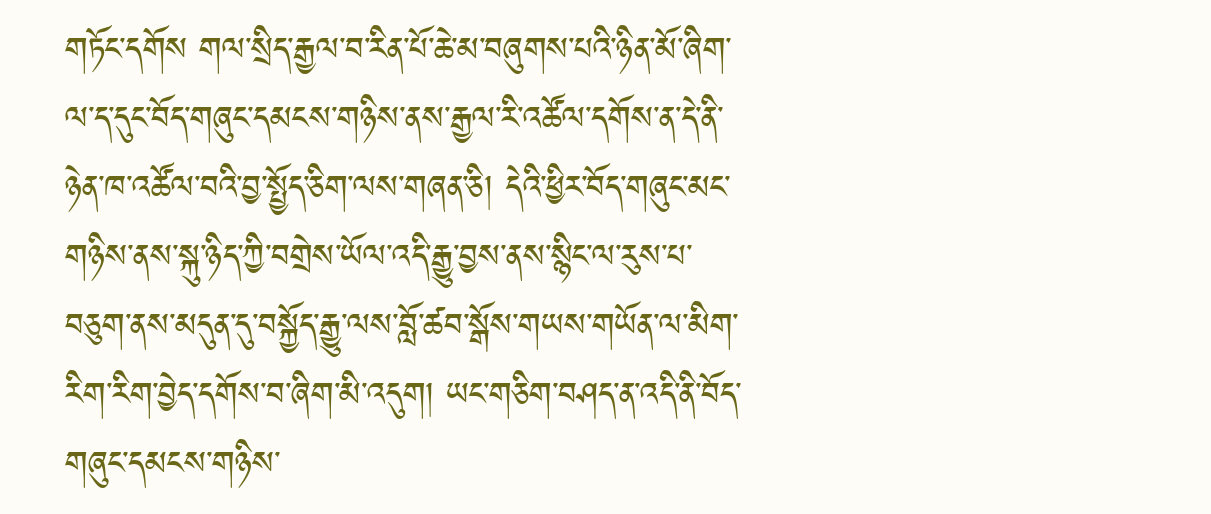གཏོང་དགོས གལ་སྲིད་རྒྱལ་བ་རིན་པོ་ཆེ་མ་བཞུགས་པའི་ཉིན་མོ་ཞིག་ལ་ད་དུང་བོད་གཞུང་དམངས་གཉིས་ནས་རྒྱལ་རི་འཚོལ་དགོས་ན་དེ་ནི་ཉེན་ཁ་འཚོལ་བའི་བྱ་སྤྱོད་ཅིག་ལས་གཞན་ཅི། དེའི་ཕྱིར་བོད་གཞུང་མང་གཉིས་ནས་སྐུ་ཉིད་ཀྱི་བགྲེས་ཡོལ་འདི་རྒྱུ་བྱས་ནས་སྙིང་ལ་རུས་པ་བཅུག་ནས་མདུན་དུ་བསྐྱོད་རྒྱུ་ལས་བློ་ཚབ་སྒོས་གཡས་གཡོན་ལ་མིག་རིག་རིག་བྱེད་དགོས་བ་ཞིག་མི་འདུག། ཡང་གཅིག་བཤད་ན་འདི་ནི་བོད་གཞུང་དམངས་གཉིས་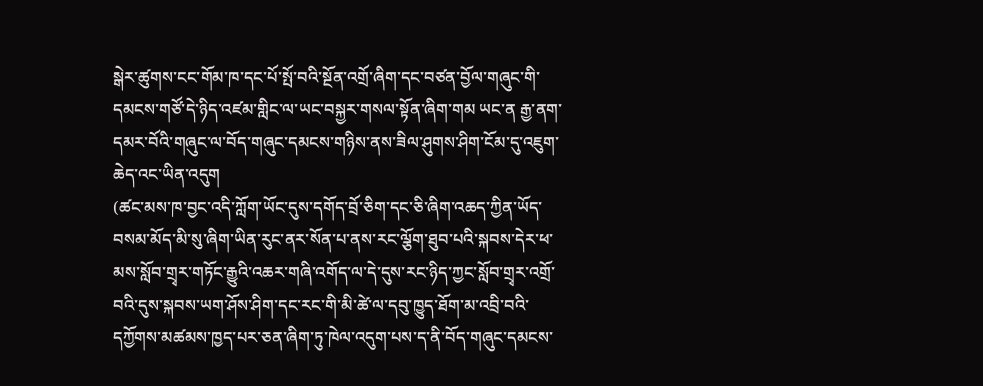སྒེར་ཚུགས་ངང་གོམ་ཁ་དང་པོ་སྤོ་བའི་སྔོན་འགྲོ་ཞིག་དང་བཙན་བྱོལ་གཞུང་གི་དམངས་གཙོ་དེ་ཉིད་འཛམ་གླིང་ལ་ཡང་བསྐྱར་གསལ་སྟོན་ཞིག་གམ ཡང་ན རྒྱ་ནག་དམར་བོའི་གཞུང་ལ་བོད་གཞུང་དམངས་གཉིས་ནས་ཟིལ་ཤུགས་ཤིག་ངོམ་དུ་འཇུག་ཆེད་འང་ཡིན་འདུག
(ཚང་མས་ཁ་བྱང་འདི་ཀློག་ཡོང་དུས་དགོད་བྲོ་ཅིག་དང་ཅི་ཞིག་འཆད་ཀྱིན་ཡོད་བསམ་མོད་མི་སུ་ཞིག་ཡིན་རུང་ནར་སོན་པ་ནས་རང་ལྕོག་ཐུབ་པའི་སྐབས་དེར་ཕ་མས་སློབ་གྲྭར་གཏོང་རྒྱུའི་འཆར་གཞི་འགོད་ལ་དེ་དུས་རང་ཉིད་ཀྱང་སློབ་གྲྭར་འགྲོ་བའི་དུས་སྐབས་ཡག་ཤོས་ཤིག་དང་རང་གི་མི་ཚེ་ལ་དབུ་ཁྱུད་ཐོག་མ་འབྲི་བའི་དཀྱོགས་མཚམས་ཁྱད་པར་ཅན་ཞིག་ཏུ་ཁེལ་འདུག་པས་ད་ནི་བོད་གཞུང་དམངས་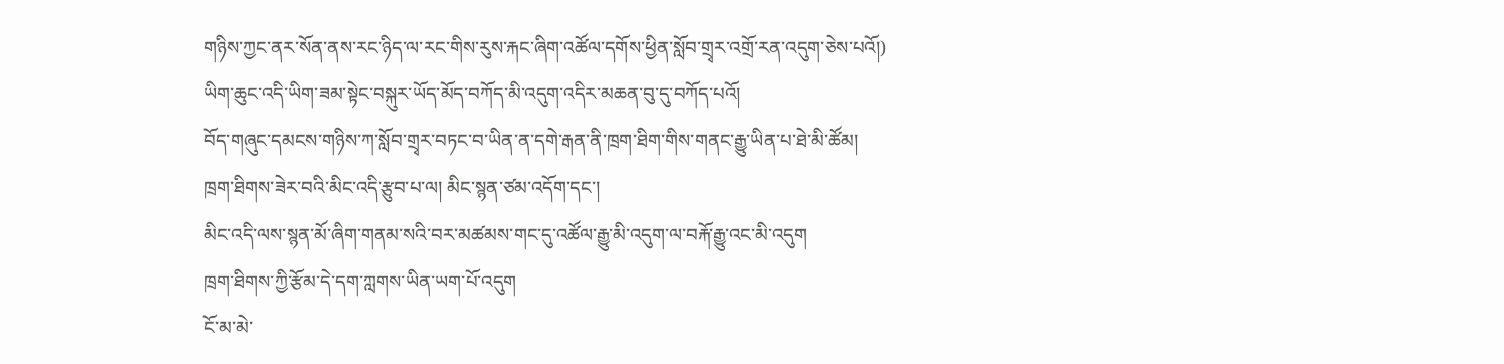གཉིས་ཀྱང་ནར་སོན་ནས་རང་ཉིད་ལ་རང་གིས་རུས་རྐང་ཞིག་འཚོལ་དགོས་ཕྱིན་སློབ་གྲྭར་འགྲོ་རན་འདུག་ཅེས་པའོ།)
ཡིག་ཆུང་འདི་ཡིག་ཟམ་སྟེང་བསྐུར་ཡོད་མོད་བཀོད་མི་འདུག་འདིར་མཆན་བུ་དུ་བཀོད་པའོ།
བོད་གཞུང་དམངས་གཉིས་ཀ་སློབ་གྲྭར་བཏང་བ་ཡིན་ན་དགེ་རྒན་ནི་ཁྲག་ཐིག་གིས་གནང་རྒྱུ་ཡིན་པ་ཐེ་མི་ཚོམ།
ཁྲག་ཐིགས་ཟེར་བའི་མིང་འདི་རྩུབ་པ་ལ། མིང་སྙན་ཙམ་འདོག་དང་།
མིང་འདི་ལས་སྙན་མོ་ཞིག་གནམ་སའི་བར་མཚམས་གང་དུ་འཚོལ་རྒྱུ་མི་འདུག་ལ་བརྐོ་རྒྱུ་འང་མི་འདུག
ཁྲག་ཐིགས་ཀྱི་རྩོམ་དེ་དག་ཀླགས་ཡིན་ཡག་པོ་འདུག
ངོ་མ་མེ་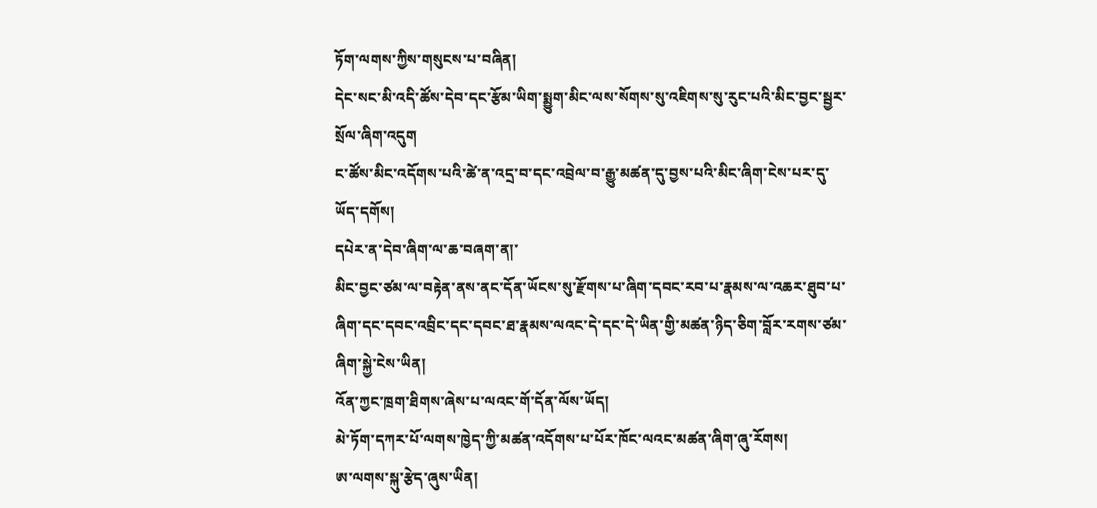ཏོག་ལགས་ཀྱིས་གསུངས་པ་བཞིན།
དེང་སང་མི་འདི་ཚོས་དེབ་དང་རྩོམ་ཡིག་སྨྱུག་མིང་ལས་སོགས་སུ་འཇིགས་སུ་རུང་པའི་མིང་བྱང་སྦྱར་སྲོལ་ཞིག་འདུག
ང་ཚོས་མིང་འདོགས་པའི་ཚེ་ན་འདྲ་བ་དང་འབྲེལ་བ་རྒྱུ་མཚན་དུ་བྱས་པའི་མིང་ཞིག་ངེས་པར་དུ་ཡོད་དགོས།
དཔེར་ན་དེབ་ཞིག་ལ་ཆ་བཞག་ན།་
མིང་བྱང་ཙམ་ལ་བརྟེན་ནས་ནང་དོན་ཡོངས་སུ་རྫོགས་པ་ཞིག་དབང་རབ་པ་རྣམས་ལ་འཆར་ཐུབ་པ་ཞིག་དང་དབང་འབྲིང་དང་དབང་ཐ་རྣམས་ལའང་དེ་དང་དེ་ཡིན་གྱི་མཚན་ཉིད་ཅིག་བློར་རགས་ཙམ་ཞིག་སྐྱེ་ངེས་ཡིན།
འོན་ཀྱང་ཁྲག་ཐིགས་ཞེས་པ་ལའང་གོ་དོན་ལོས་ཡོད།
མེ་ཏོག་དཀར་པོ་ལགས་ཁྱེད་ཀྱི་མཚན་འདོགས་པ་པོར་ཁོང་ལའང་མཚན་ཞིག་ཞུ་རོགས།
ཨ་ལགས་སྐུ་རྩེད་ཞུས་ཡིན།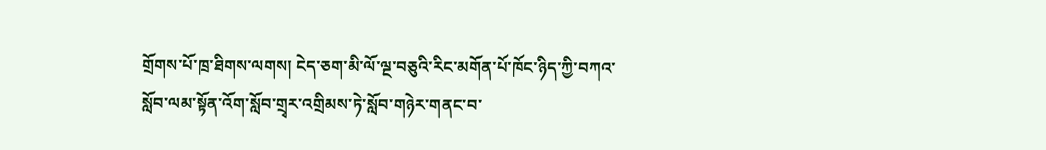གྲོགས་པོ་ཁྲ་ཐིགས་ལགས། ངེད་ཅག་མི་ལོ་ལྔ་བཅུའི་རིང་མགོན་པོ་ཁོང་ཉིད་ཀྱི་བཀའ་སློབ་ལམ་སྟོན་འོག་སློབ་གྲྭར་འགྲིམས་ཏེ་སློབ་གཉེར་གནང་བ་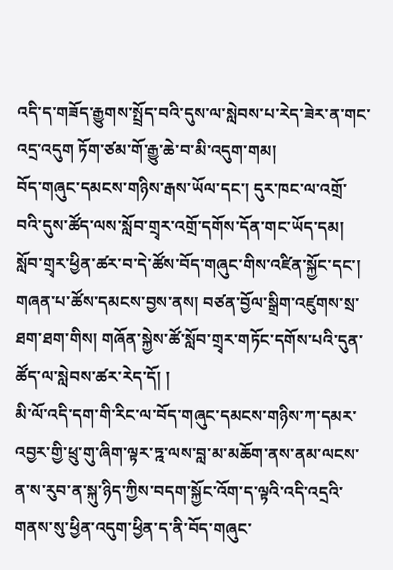འདི་ད་གཟོད་རྒྱུགས་སྤྲོད་བའི་དུས་ལ་སླེབས་པ་རེད་ཟེར་ན་གང་འདྲ་འདུག ཏོག་ཙམ་གོ་རྒྱུ་ཆེ་བ་མི་འདུག་གམ།
བོད་གཞུང་དམངས་གཉིས་རྒས་ཡོལ་དང་། དུར་ཁང་ལ་འགྲོ་བའི་དུས་ཚོད་ལས་སློབ་གྲྭར་འགྲོ་དགོས་དོན་གང་ཡོད་དམ། སློབ་གྲྭར་ཕྱིན་ཚར་བ་དེ་ཚོས་བོད་གཞུང་གིས་འཛིན་སྐྱོང་དང་། གཞན་པ་ཚོས་དམངས་བྱས་ནས། བཙན་བྱོལ་སྒྲིག་འཛུགས་སྲ་ཐག་ཐག་གིས། གཞོན་སྐྱེས་ཚོ་སློབ་གྲྭར་གཏོང་དགོས་པའི་དུན་ཚོད་ལ་སླེབས་ཚར་རེད་དོ། །
མི་ལོ་འདི་དག་གི་རིང་ལ་བོད་གཞུང་དམངས་གཉིས་ཀ་དམར་འབྱར་གྱི་ཕྲུ་གུ་ཞིག་ལྟར་ཏྰ་ལས་བླ་མ་མཆོག་ནས་ནམ་ལངས་ན་ས་རུབ་ན་སྐུ་ཉིད་ཀྱིས་བདག་སྐྱོང་འོག་ད་ལྟའི་འདི་འདྲའི་གནས་སུ་ཕྱིན་འདུག་ཕྱིན་ད་ནི་བོད་གཞུང་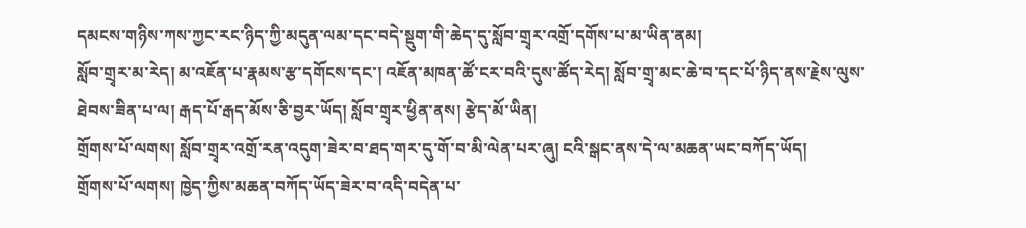དམངས་གཉིས་ཀས་ཀྱང་རང་ཉིད་ཀྱི་མདུན་ལམ་དང་བདེ་སྡུག་གི་ཆེད་དུ་སློབ་གྲྭར་འགྲོ་དགོས་པ་མ་ཡིན་ནམ།
སློབ་གྲྭར་མ་རེད། མ་འཇོན་པ་རྣམས་རྩ་དགོངས་དང་། འཇོན་མཁན་ཚོ་ངར་བའི་དུས་ཚོད་རེད། སློབ་གྲྭ་མང་ཆེ་བ་དང་པོ་ཉིད་ནས་རྗེས་ལུས་ཐེབས་ཟིན་པ་ལ། རྒད་པོ་རྒད་མོས་ཅི་བྱར་ཡོད། སློབ་གྲྭར་ཕྱིན་ནས། རྩེད་མོ་ཡིན།
གྲོགས་པོ་ལགས། སློབ་གྲྭར་འགྲོ་རན་འདུག་ཟེར་བ་ཐད་གར་དུ་གོ་བ་མི་ལེན་པར་ཞུ། ངའི་སྒང་ནས་དེ་ལ་མཆན་ཡང་བཀོད་ཡོད།
གྲོགས་པོ་ལགས། ཁྱེད་ཀྱིས་མཆན་བཀོད་ཡོད་ཟེར་བ་འདི་བདེན་པ་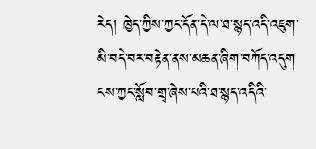རེད། ཁྱེད་ཀྱིས་ཀྱང་དོན་དེ་ལ་ཐ་སྙད་འདི་འཇུག་མི་བདེ་བར་བརྟེན་ནས་མཆན་ཞིག་བཀོད་འདུག ངས་ཀྱང་སློབ་གྲྭ་ཞེས་པའི་ཐ་སྙད་འདིའི་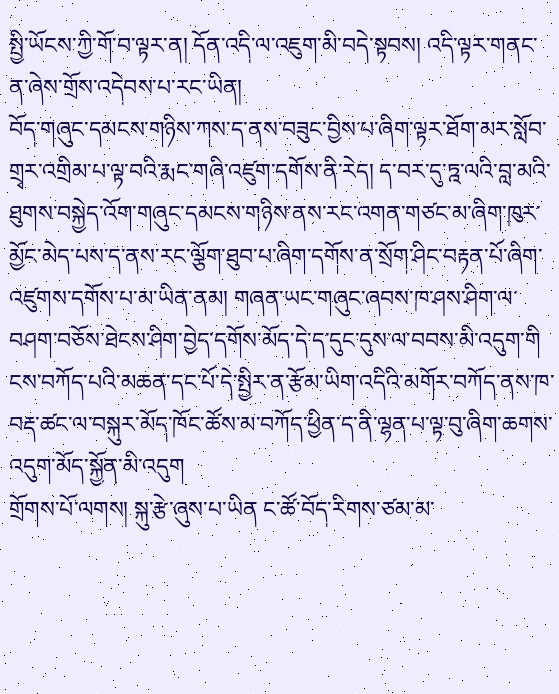སྤྱི་ཡོངས་ཀྱི་གོ་བ་ལྟར་ན། དོན་འདི་ལ་འཇུག་མི་བདེ་སྟབས། འདི་ལྟར་གནང་ན་ཞེས་གྲོས་འདེབས་པ་རང་ཡིན།
བོད་གཞུང་དམངས་གཉིས་ཀས་ད་ནས་བཟུང་བྱིས་པ་ཞིག་ལྟར་ཐོག་མར་སློབ་གྲྭར་འགྲིམ་པ་ལྟ་བའི་རྨང་གཞི་འཛུག་དགོས་ནི་རེད། ད་བར་དུ་ཏྰ་ལའི་བླ་མའི་ཐུགས་བསྐྱེད་འོག་གཞུང་དམངས་གཉིས་ནས་རང་འགན་གཙང་མ་ཞིག་ཁུར་མྱོང་མེད་པས་ད་ནས་རང་ལྕོག་ཐུབ་པ་ཞིག་དགོས་ན་སྲོག་ཤིང་བརྟན་པོ་ཞིག་འཛུགས་དགོས་པ་མ་ཡིན་ནམ། གཞན་ཡང་གཞུང་ཞབས་ཁ་ཤས་ཤིག་ལ་བཤག་བཅོས་ཐེངས་ཤིག་བྱེད་དགོས་མོད་དེ་ད་དུང་དུས་ལ་བབས་མི་འདུག་གི ངས་བཀོད་པའི་མཆན་དང་པོ་དེ་སྤྱིར་ན་རྩོམ་ཡིག་འདིའི་མགོར་བཀོད་ནས་ཁ་བརྡ་ཚང་ལ་བསྐུར་མོད་ཁོང་ཚོས་མ་བཀོད་ཕྱིན་ད་ནི་ལྷན་པ་ལྟ་བུ་ཞིག་ཆགས་འདུག་མོད་སྐྱོན་མི་འདུག
གྲོགས་པོ་ལགས། སྐུ་རྩེ་ཞུས་པ་ཡིན ང་ཚོ་བོད་རིགས་ཙམ་མ་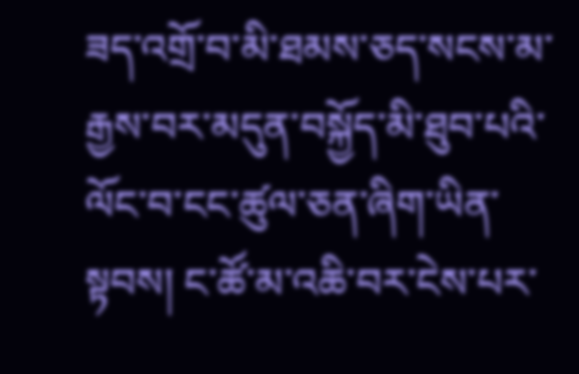ཟད་འགྲོ་བ་མི་ཐམས་ཅད་སངས་མ་རྒྱས་བར་མདུན་བསྐྱོད་མི་ཐུབ་པའི་ལོང་བ་ངང་ཚུལ་ཅན་ཞིག་ཡིན་སྟབས། ང་ཚོ་མ་འཆི་བར་ངེས་པར་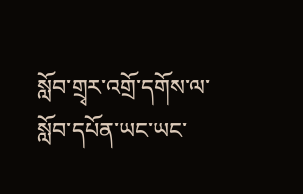སློབ་གྲྭར་འགྲོ་དགོས་ལ་སློབ་དཔོན་ཡང་ཡང་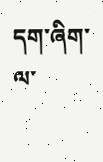དག་ཞིག་ལ་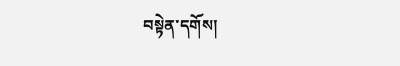བསྟེན་དགོས།